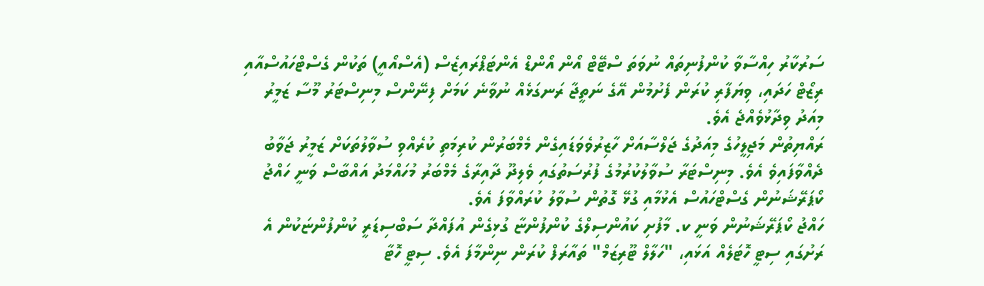ސަރުކާރު ހިއްސާވާ ކުންފުނިތައް ނުވަތަ ސްޓޭޓް އޯން އޯންޑް އެންޓަޕްރައިޒެސް (އެސްއޯއީ) ތަކުން ގެސްޓްހައުސްއާއި ރިޒޯޓް ހަދައި، ވިޔަފާރި ކުރަން ފެށުމުން އޭގެ ނަތީޖާ ރަނގަޅެއް ނުވާނެ ކަމަށް ފިނޭންސް މިނިސްޓަރު މޫސާ ޒަމީރު މިއަދު ވިދާޅުވެއްޖެ އެވެ.
ރައްޔިތުން މަޖިލީހުގެ މިއަދުގެ ޖަލްސާއަށް ހާޒިރުވެވަޑައިގެން މެމްބަރުން ކުރިމަތި ކުރެއްވި ސުވާލުތަކަށް ޒަމީރު ޖަވާބު ދެއްވާފައިވެ އެވެ. މިނިސްޓަރާ ސުވާލުކުރުމުގެ ފުރުސަތުގައި ވެލިދޫ ދާއިރާގެ މެމްބަރު މުހައްމަދު އައްބާސް ވަނީ ހައްޖު ކޯޕަރޭޝަނުން ގެސްޓްހައުސް އެޅުމާއި ގުޅޭ ގޮތުން ސުވާލު ކުރައްވާފަ އެވެ.
ހައްޖު ކޯޕަރޭޝަނުން ވަނީ ކ. މާފުށި ކައުންސިލްގެ ކުންފުންޏާ ގުޅިގެން އުފައްދާ ސަބްސިޑަރީ ކުންފުންޏަކުން އެ ރަށުގައި ސިޓީ ހޮޓަލެއް އަޅައި، "ހަލާލް ޓޫރިޒަމް" ތައާރަފް ކުރަން ނިންމާފަ އެވެ. ސިޓީ ހޮޓާ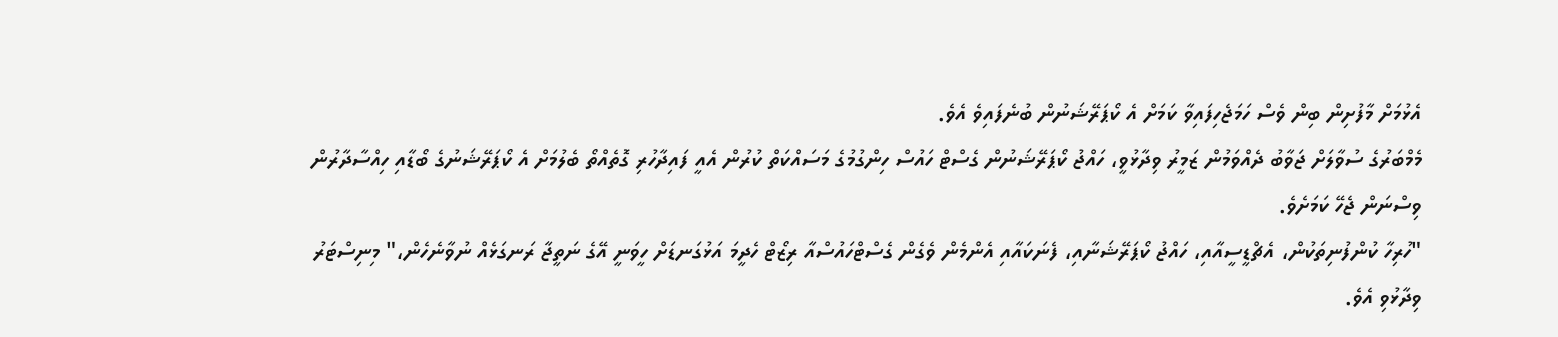އެޅުމަށް މާފުށިން ބިން ވެސް ހަމަޖެހިފައިވާ ކަމަށް އެ ކޯޕަރޭޝަނުން ބުނެފައިވެ އެވެ.
މެމްބަރުގެ ސުވާލަށް ޖަވާބު ދެއްވަމުން ޒަމީރު ވިދާޅުވީ، ހައްޖު ކޯޕަރޭޝަނުން ގެސްޓް ހައުސް ހިންގުމުގެ މަސައްކަތް ކުރުން އެއީ ފައިދާހުރި ގޮތެއްތޯ ބެލުމަށް އެ ކޯޕަރޭޝަނުގެ ބޯޑާއި ހިއްސާދާރުން ވިސްނަން ޖެހޭ ކަމަށެވެ.
"ހުރިހާ ކުންފުނިތަކުން، އެޗްޑީސީއާއި، ހައްޖު ކޯޕަރޭޝަނާއި، ފެނަކައާއި އެންމެން ވެގެން ގެސްޓްހައުސްއާ ރިޒޯޓް ހެދީމަ އަޅުގަނޑަށް ހީވަނީ އޭގެ ނަތީޖާ ރަނގަޅެއް ނުވާނެހެން،" މިނިސްޓަރު ވިދާޅުވި އެވެ.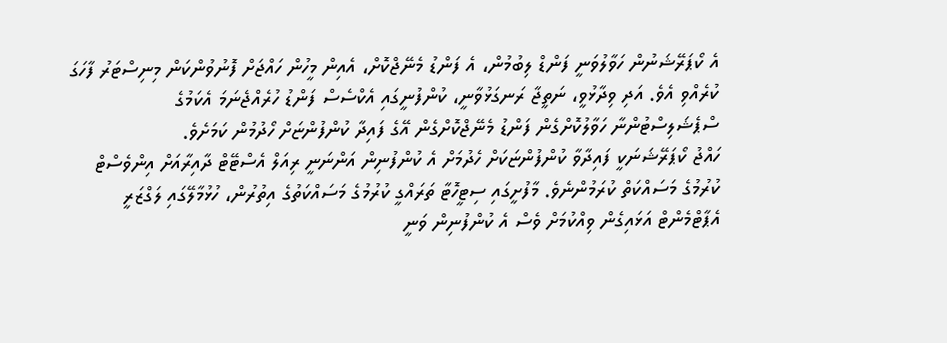އެ ކޯޕަރޭޝަނުން ހަވާލުވަނީ ފަންޑް ލިބުމުން، އެ ފަންޑު މެނޭޖްކޮށް، އެއިން މީހުން ހައްޖަށް ފޮނުވުންކަން މިނިސްޓަރު ފާހަގަ ކުރެއްވި އެވެ. އަދި ވިދާޅުވީ، ނަތީޖާ ރަނގަޅުވާނީ، ކުންފުނީގައި އެކްސެސް ފަންޑު ހުރެއްޖެނަމަ އެކަމުގެ ސްޕެޝަލިސްޓުންނާ ހަވާލުކޮށްގެން ފަންޑު މެނޭޖްކޮށްގެން އޭގެ ފައިދާ ކުންފުންޏަށް ހޯދުމުން ކަމަށެވެ.
ހައްޖު ކޯޕަރޭޝަނަކީ ފައިދާވާ ކުންފުންޏަކަށް ހެދުމަށް އެ ކުންފުނިން އަންނަނީ ރިއަލް އެސްޓޭޓް ދާއިރާއަށް އިންވެސްޓް ކުރުމުގެ މަސައްކަތް ކުރަމުންނެވެ. މާފުށީގައި ސިޓީހޮޓާ ތަރައްގީ ކުރުމުގެ މަސައްކަތުގެ އިތުރުން، ހުޅުމާލޭގައި ލަގްޒަރީ އެޕާޓްމެންޓް އަޅައިގެން ވިއްކުމަށް ވެސް އެ ކުންފުނިން ވަނީ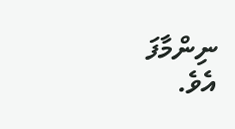ނިންމާފަ އެވެ.